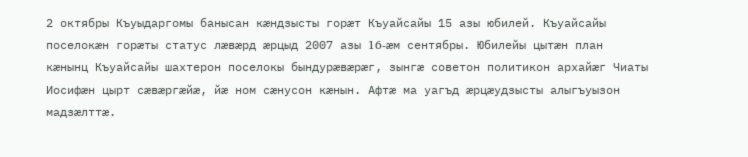2 октябры Къуыдаргомы банысан кæндзысты горæт Къуайсайы 15 азы юбилей. Къуайсайы поселокæн горæты статус лæвæрд æрцыд 2007 азы 16-æм сентябры. Юбилейы цытæн план кæнынц Къуайсайы шахтерон поселокы бындурæвæрæг, зынгæ советон политикон архайæг Чиаты Иосифæн цырт сæвæргæйæ, йæ ном сæнусон кæнын. Афтæ ма уагъд æрцæудзысты алыгъуызон мадзæлттæ.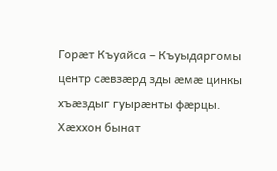Горæт Къуайса – Къуыдаргомы центр сæвзæрд зды æмæ цинкы  хъæздыг гуырæнты фæрцы. Хæххон бынат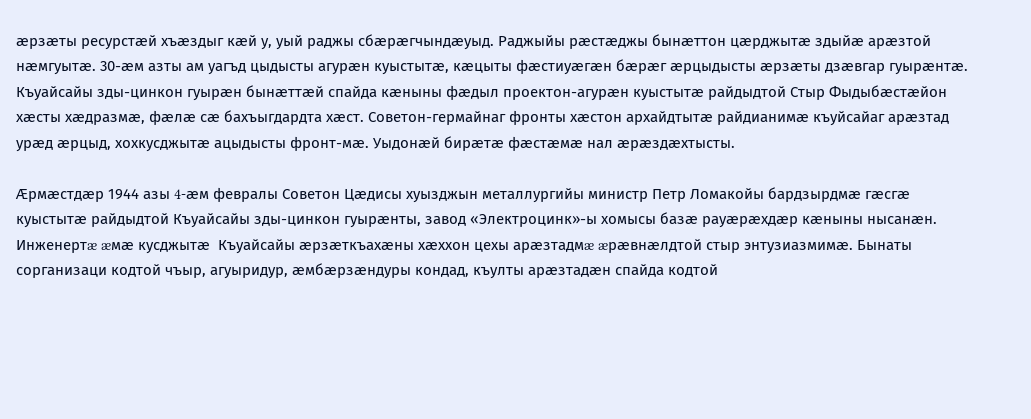æрзæты ресурстæй хъæздыг кæй у, уый раджы сбæрæгчындæуыд. Раджыйы рæстæджы бынæттон цæрджытæ здыйæ арæзтой нæмгуытæ. 30-æм азты ам уагъд цыдысты агурæн куыстытæ, кæцыты фæстиуæгæн бæрæг æрцыдысты æрзæты дзæвгар гуырæнтæ. Къуайсайы зды-цинкон гуырæн бынæттæй спайда кæныны фæдыл проектон-агурæн куыстытæ райдыдтой Стыр Фыдыбæстæйон хæсты хæдразмæ, фæлæ сæ бахъыгдардта хæст. Советон-гермайнаг фронты хæстон архайдтытæ райдианимæ къуйсайаг арæзтад урæд æрцыд, хохкусджытæ ацыдысты фронт-мæ. Уыдонæй бирæтæ фæстæмæ нал æрæздæхтысты.

Æрмæстдæр 1944 азы 4-æм февралы Советон Цæдисы хуызджын металлургийы министр Петр Ломакойы бардзырдмæ гæсгæ куыстытæ райдыдтой Къуайсайы зды-цинкон гуырæнты, завод «Электроцинк»-ы хомысы базæ рауæрæхдæр кæныны нысанæн. Инженертæ æмæ кусджытæ  Къуайсайы æрзæткъахæны хæххон цехы арæзтадмæ æрæвнæлдтой стыр энтузиазмимæ. Бынаты сорганизаци кодтой чъыр, агуыридур, æмбæрзæндуры кондад, къулты арæзтадæн спайда кодтой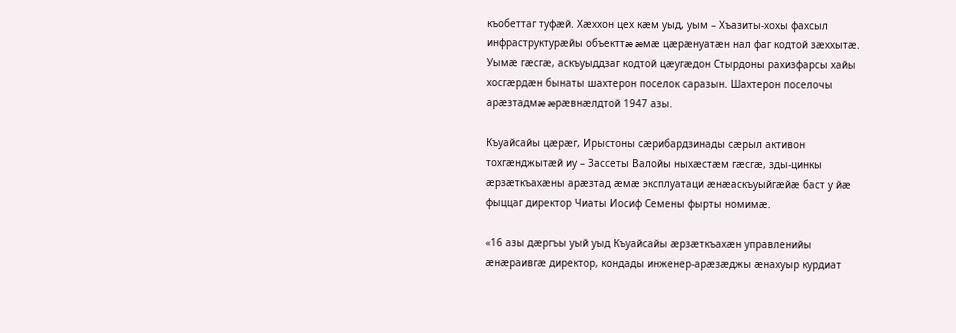къобеттаг туфæй. Хæххон цех кæм уыд, уым – Хъазиты-хохы фахсыл инфраструктурæйы объекттæ æмæ цæрæнуатæн нал фаг кодтой зæххытæ. Уымæ гæсгæ, аскъуыддзаг кодтой цæугæдон Стырдоны рахизфарсы хайы хосгæрдæн бынаты шахтерон поселок саразын. Шахтерон поселочы арæзтадмæ æрæвнæлдтой 1947 азы.

Къуайсайы цæрæг, Ирыстоны сæрибардзинады сæрыл активон тохгæнджытæй иу – Зассеты Валойы ныхæстæм гæсгæ, зды-цинкы æрзæткъахæны арæзтад æмæ эксплуатаци æнæаскъуыйгæйæ баст у йæ фыццаг директор Чиаты Иосиф Семены фырты номимæ.

«16 азы дæргъы уый уыд Къуайсайы æрзæткъахæн управленийы æнæраивгæ директор, кондады инженер-арæзæджы æнахуыр курдиат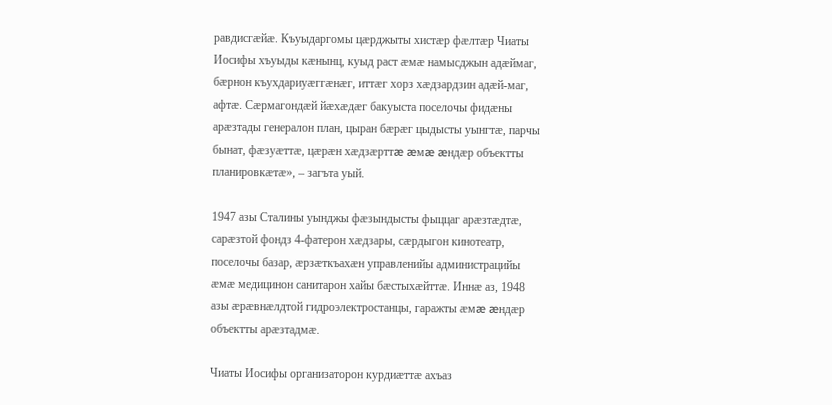равдисгæйæ. Къуыдаргомы цæрджыты хистæр фæлтæр Чиаты Иосифы хъуыды кæнынц, куыд раст æмæ намысджын адæймаг, бæрнон къухдариуæггæнæг, иттæг хорз хæдзардзин адæй-маг, афтæ. Сæрмагондæй йæхæдæг бакуыста поселочы фидæны арæзтады генералон план, цыран бæрæг цыдысты уынгтæ, парчы бынат, фæзуæттæ, цæрæн хæдзæрттæ æмæ æндæр объектты планировкæтæ», – загъта уый.

1947 азы Сталины уынджы фæзындысты фыццаг арæзтæдтæ, сарæзтой фондз 4-фатерон хæдзары, сæрдыгон кинотеатр, поселочы базар, æрзæткъахæн управленийы администрацийы  æмæ медицинон санитарон хайы бæстыхæйттæ. Иннæ аз, 1948 азы æрæвнæлдтой гидроэлектростанцы, гаражты æмæ æндæр объектты арæзтадмæ.

Чиаты Иосифы организаторон курдиæттæ ахъаз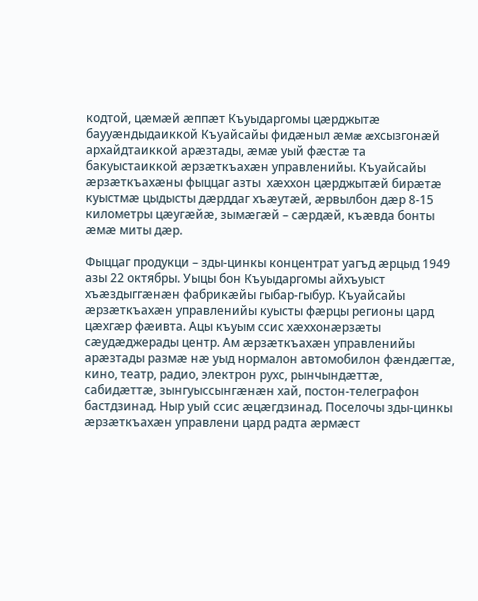кодтой, цæмæй æппæт Къуыдаргомы цæрджытæ баууæндыдаиккой Къуайсайы фидæныл æмæ æхсызгонæй архайдтаиккой арæзтады, æмæ уый фæстæ та бакуыстаиккой æрзæткъахæн управленийы. Къуайсайы æрзæткъахæны фыццаг азты  хæххон цæрджытæй бирæтæ куыстмæ цыдысты дæрддаг хъæутæй, æрвылбон дæр 8-15 километры цæугæйæ, зымæгæй – сæрдæй, къæвда бонты æмæ миты дæр.

Фыццаг продукци – зды-цинкы концентрат уагъд æрцыд 1949 азы 22 октябры. Уыцы бон Къуыдаргомы айхъуыст хъæздыггæнæн фабрикæйы гыбар-гыбур. Къуайсайы æрзæткъахæн управленийы куысты фæрцы регионы цард цæхгæр фæивта. Ацы къуым ссис хæххонæрзæты сæудæджерады центр. Ам æрзæткъахæн управленийы арæзтады размæ нæ уыд нормалон автомобилон фæндæгтæ, кино, театр, радио, электрон рухс, рынчындæттæ, сабидæттæ, зынгуыссынгæнæн хай, постон-телеграфон бастдзинад. Ныр уый ссис æцæгдзинад. Поселочы зды-цинкы æрзæткъахæн управлени цард радта æрмæст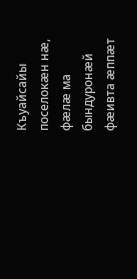Къуайсайы поселокæн нæ, фæлæ ма бындуронæй фæивта æппæт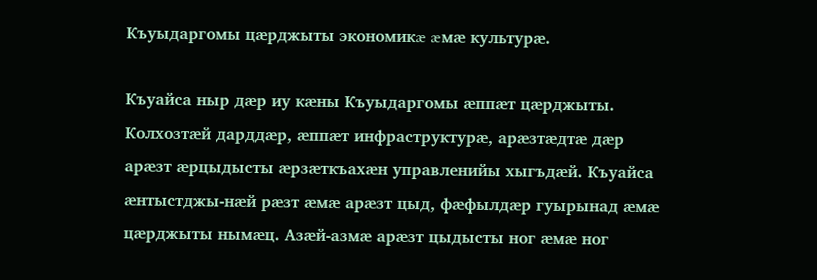Къуыдаргомы цæрджыты экономикæ æмæ культурæ.

Къуайса ныр дæр иу кæны Къуыдаргомы æппæт цæрджыты. Колхозтæй дарддæр, æппæт инфраструктурæ, арæзтæдтæ дæр арæзт æрцыдысты æрзæткъахæн управленийы хыгъдæй. Къуайса æнтыстджы-нæй рæзт æмæ арæзт цыд, фæфылдæр гуырынад æмæ цæрджыты нымæц. Азæй-азмæ арæзт цыдысты ног æмæ ног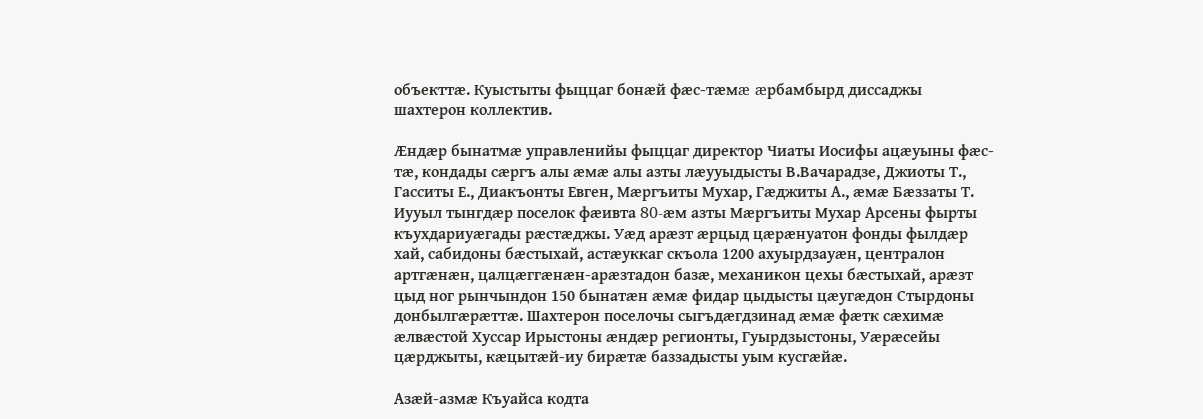объекттæ. Куыстыты фыццаг бонæй фæс-тæмæ æрбамбырд диссаджы шахтерон коллектив.

Æндæр бынатмæ управленийы фыццаг директор Чиаты Иосифы ацæуыны фæс-тæ, кондады сæргъ алы æмæ алы азты лæууыдысты В.Вачарадзе, Джиоты Т., Гасситы Е., Диакъонты Евген, Мæргъиты Мухар, Гæджиты А., æмæ Бæззаты Т. Иууыл тынгдæр поселок фæивта 80-æм азты Мæргъиты Мухар Арсены фырты къухдариуæгады рæстæджы. Уæд арæзт æрцыд цæрæнуатон фонды фылдæр хай, сабидоны бæстыхай, астæуккаг скъола 1200 ахуырдзауæн, централон артгæнæн, цалцæггæнæн-арæзтадон базæ, механикон цехы бæстыхай, арæзт цыд ног рынчындон 150 бынатæн æмæ фидар цыдысты цæугæдон Стырдоны донбылгæрæттæ. Шахтерон поселочы сыгъдæгдзинад æмæ фæтк сæхимæ æлвæстой Хуссар Ирыстоны æндæр регионты, Гуырдзыстоны, Уæрæсейы цæрджыты, кæцытæй-иу бирæтæ баззадысты уым кусгæйæ.

Азæй-азмæ Къуайса кодта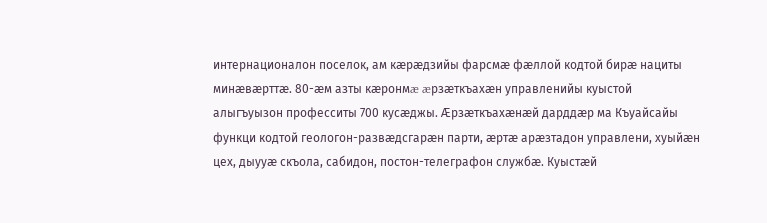интернационалон поселок, ам кæрæдзийы фарсмæ фæллой кодтой бирæ нациты минæвæрттæ. 80-æм азты кæронмæ æрзæткъахæн управленийы куыстой алыгъуызон професситы 700 кусæджы. Æрзæткъахæнæй дарддæр ма Къуайсайы функци кодтой геологон-развæдсгарæн парти, æртæ арæзтадон управлени, хуыйæн цех, дыууæ скъола, сабидон, постон-телеграфон службæ. Куыстæй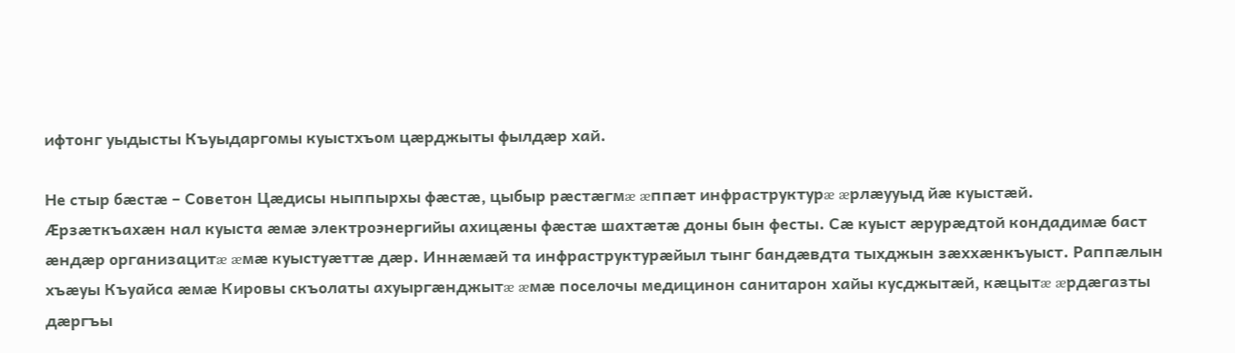ифтонг уыдысты Къуыдаргомы куыстхъом цæрджыты фылдæр хай.

Не стыр бæстæ – Советон Цæдисы ныппырхы фæстæ, цыбыр рæстæгмæ æппæт инфраструктурæ æрлæууыд йæ куыстæй. Æрзæткъахæн нал куыста æмæ электроэнергийы ахицæны фæстæ шахтæтæ доны бын фесты. Сæ куыст æрурæдтой кондадимæ баст æндæр организацитæ æмæ куыстуæттæ дæр. Иннæмæй та инфраструктурæйыл тынг бандæвдта тыхджын зæххæнкъуыст. Раппæлын хъæуы Къуайса æмæ Кировы скъолаты ахуыргæнджытæ æмæ поселочы медицинон санитарон хайы кусджытæй, кæцытæ æрдæгазты дæргъы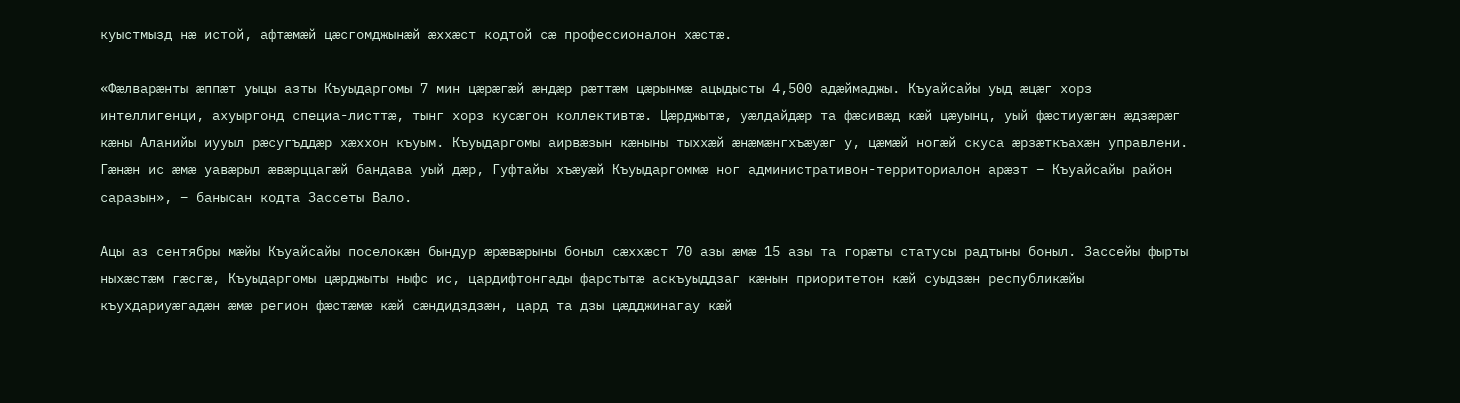куыстмызд нæ истой, афтæмæй цæсгомджынæй æххæст кодтой сæ профессионалон хæстæ.

«Фæлварæнты æппæт уыцы азты Къуыдаргомы 7 мин цæрæгæй æндæр рæттæм цæрынмæ ацыдысты 4,500 адæймаджы. Къуайсайы уыд æцæг хорз интеллигенци, ахуыргонд специа-листтæ, тынг хорз кусæгон коллективтæ. Цæрджытæ, уæлдайдæр та фæсивæд кæй цæуынц, уый фæстиуæгæн æдзæрæг кæны Аланийы иууыл рæсугъддæр хæххон къуым. Къуыдаргомы аирвæзын кæныны тыххæй æнæмæнгхъæуæг у, цæмæй ногæй скуса æрзæткъахæн управлени. Гæнæн ис æмæ уавæрыл æвæрццагæй бандава уый дæр, Гуфтайы хъæуæй Къуыдаргоммæ ног административон-территориалон арæзт – Къуайсайы район саразын», – банысан кодта Зассеты Вало.

Ацы аз сентябры мæйы Къуайсайы поселокæн бындур æрæвæрыны боныл сæххæст 70 азы æмæ 15 азы та горæты статусы радтыны боныл. Зассейы фырты ныхæстæм гæсгæ, Къуыдаргомы цæрджыты ныфс ис, цардифтонгады фарстытæ аскъуыддзаг кæнын приоритетон кæй суыдзæн республикæйы къухдариуæгадæн æмæ регион фæстæмæ кæй сæндидздзæн, цард та дзы цæдджинагау кæй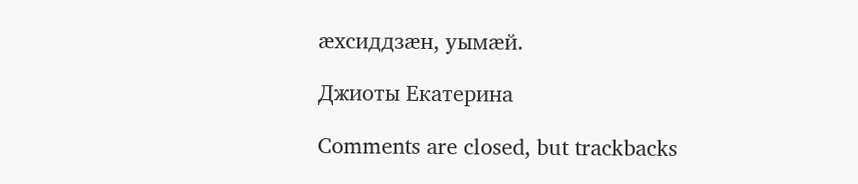æхсиддзæн, уымæй.

Джиоты Екатерина

Comments are closed, but trackbacks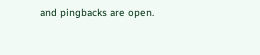and pingbacks are open.